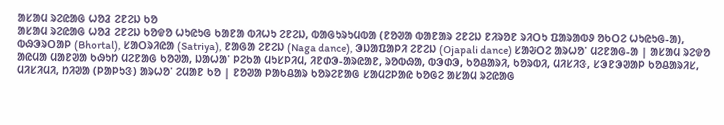ᱟᱥᱟᱢ ᱨᱮᱭᱟᱜ ᱦᱚᱲ ᱮᱱᱮᱡ ᱠᱚ
ᱟᱥᱟᱢ ᱨᱮᱭᱟᱜ ᱦᱚᱲ ᱮᱱᱮᱡ ᱠᱚᱫᱚ ᱦᱩᱭᱩᱜ ᱠᱟᱱᱟ ᱵᱤᱦᱩ ᱮᱱᱮᱡ, ᱵᱟᱜᱩᱨᱩᱢᱵᱟ (ᱱᱚᱣᱟ ᱵᱟᱱᱟᱨ ᱮᱱᱮᱡ ᱱᱤᱨᱚᱱ ᱨᱤᱛᱩ ᱯᱟᱨᱟᱵᱽ ᱚᱠᱛᱮ ᱦᱩᱭᱩᱜ-ᱟ), ᱵᱷᱳᱨᱛᱟᱞ (Bhortal), ᱥᱟᱛᱨᱤᱭᱟ (Satriya), ᱱᱟᱜᱟ ᱮᱱᱮᱡ (Naga dance), ᱳᱡᱟᱯᱟᱞᱤ ᱮᱱᱮᱡ (Ojapali dance) ᱥᱟᱶᱛᱮ ᱟᱨᱦᱚᱸ ᱢᱮᱱᱟᱜ-ᱟ | ᱟᱥᱟᱢ ᱨᱮᱫᱚ ᱟᱭᱢᱟ ᱢᱟᱱᱣᱟ ᱠᱷᱩᱴ ᱢᱮᱱᱟᱜ ᱠᱚᱣᱟ, ᱡᱟᱦᱟᱸ ᱞᱮᱠᱟ ᱢᱩᱥᱞᱤᱢ, ᱤᱱᱰᱳ-ᱟᱨᱭᱟᱱ, ᱨᱚᱵᱷᱟ, ᱵᱳᱰᱳ, ᱠᱚᱪᱟᱨᱤ, ᱠᱚᱨᱵᱤ, ᱢᱤᱥᱤᱝ, ᱥᱳᱱᱳᱣᱟᱞ ᱠᱚᱪᱟᱨᱤᱥ, ᱢᱤᱥᱤᱢᱤ, ᱴᱤᱣᱟ (ᱞᱟᱞᱩᱝ) ᱟᱨᱦᱚᱸ ᱮᱢᱟᱱ ᱠᱚ | ᱱᱚᱣᱟ ᱞᱟᱠᱪᱟᱨ ᱠᱚᱨᱮᱱᱟᱜ ᱥᱟᱢᱮᱞᱟᱭ ᱠᱚᱜᱮ ᱟᱥᱟᱢ ᱨᱮᱭᱟᱜ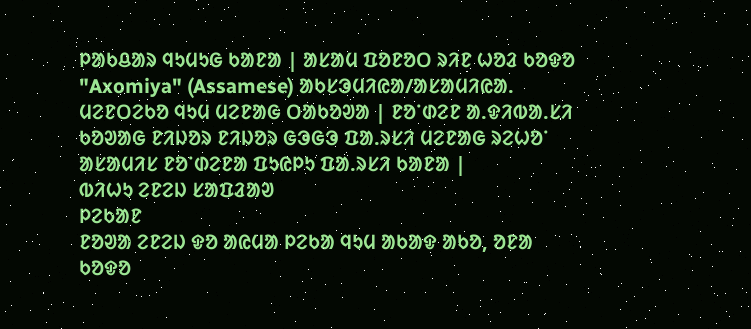ᱞᱟᱠᱪᱟᱨ ᱧᱩᱢᱩᱜ ᱠᱟᱱᱟ | ᱟᱥᱟᱢ ᱯᱚᱱᱚᱛ ᱨᱤᱱ ᱦᱚᱲ ᱠᱚᱫᱚ "Axomiya" (Assamese) ᱟᱠᱥᱳᱢᱤᱭᱟ/ᱟᱥᱟᱢᱤᱭᱟ. ᱢᱮᱱᱛᱮᱠᱚ ᱧᱩᱢ ᱢᱮᱱᱟᱜ ᱛᱟᱠᱚᱣᱟ | ᱱᱚᱸᱰᱮᱱ ᱟ.ᱫᱤᱵᱟ.ᱥᱤ ᱠᱚᱣᱟᱜ ᱱᱤᱡᱚᱨ ᱱᱤᱡᱚᱨ ᱜᱳᱜᱳ ᱯᱟ.ᱨᱥᱤ ᱢᱮᱱᱟᱜ ᱨᱮᱦᱚᱸ ᱟᱥᱟᱢᱤᱥ ᱱᱚᱸᱰᱮᱱᱟ ᱯᱩᱭᱞᱩ ᱯᱟ.ᱨᱥᱤ ᱠᱟᱱᱟ |
ᱵᱤᱦᱩ ᱮᱱᱮᱡ ᱥᱟᱯᱲᱟᱣ
ᱞᱮᱠᱟᱱ
ᱱᱚᱣᱟ ᱮᱱᱮᱡ ᱫᱚ ᱟᱭᱢᱟ ᱞᱮᱠᱟ ᱧᱩᱢ ᱟᱠᱟᱫ ᱟᱠᱚ, ᱚᱱᱟ ᱠᱚᱫᱚ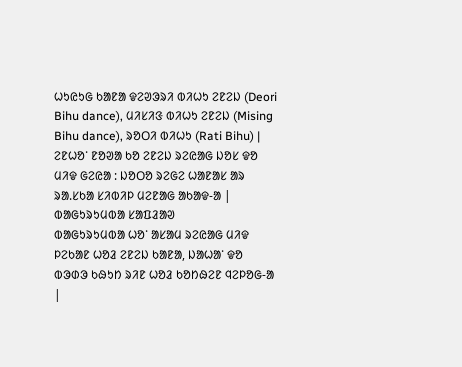ᱦᱩᱭᱩᱜ ᱠᱟᱱᱟ ᱫᱮᱣᱳᱨᱤ ᱵᱤᱦᱩ ᱮᱱᱮᱡ (Deori Bihu dance), ᱢᱤᱥᱤᱝ ᱵᱤᱦᱩ ᱮᱱᱮᱡ (Mising Bihu dance), ᱨᱚᱛᱤ ᱵᱤᱦᱩ (Rati Bihu) | ᱮᱱᱦᱚᱸ ᱱᱚᱣᱟ ᱠᱚ ᱮᱱᱮᱡ ᱨᱮᱭᱟᱜ ᱡᱚᱥ ᱫᱚ ᱢᱤᱫ ᱜᱮᱭᱟ : ᱡᱚᱛᱚ ᱨᱮᱜᱮ ᱦᱟᱱᱟᱥ ᱟᱨ ᱨᱟ.ᱥᱠᱟ ᱥᱤᱵᱤᱞ ᱢᱮᱱᱟᱜ ᱟᱠᱟᱫ-ᱟ |
ᱵᱟᱜᱩᱨᱩᱢᱵᱟ ᱥᱟᱯᱲᱟᱣ
ᱵᱟᱜᱩᱨᱩᱢᱵᱟ ᱦᱚᱸ ᱟᱥᱟᱢ ᱨᱮᱭᱟᱜ ᱢᱤᱫ ᱞᱮᱠᱟᱱ ᱦᱚᱲ ᱮᱱᱮᱡ ᱠᱟᱱᱟ, ᱡᱟᱦᱟᱸ ᱫᱚ ᱵᱳᱰᱳ ᱠᱷᱩᱴ ᱨᱤᱱ ᱦᱚᱲ ᱠᱚᱴᱷᱮᱱ ᱧᱮᱞᱚᱜ-ᱟ |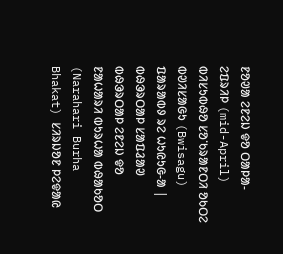ᱱᱚᱣᱟ ᱮᱱᱮᱡ ᱫᱚ ᱛᱟᱞᱟ-ᱮᱯᱨᱤᱞ (mid-April) ᱵᱤᱥᱩᱵᱷᱚ ᱥᱚᱸᱠᱨᱟᱱᱛᱤ ᱚᱠᱛᱮ ᱵᱣᱤᱥᱟᱜᱩ (Bwisagu) ᱯᱟᱨᱟᱵᱽ ᱨᱮ ᱦᱩᱭᱩᱜ-ᱟ |
ᱵᱷᱳᱨᱛᱟᱞ ᱥᱟᱯᱲᱟᱣ
ᱵᱷᱳᱨᱛᱟᱞ ᱮᱱᱮᱡ ᱫᱚ ᱱᱟᱦᱟᱨᱤ ᱵᱩᱨᱦᱟ ᱵᱷᱟᱠᱚᱛ (Narahari Burha Bhakat) ᱥᱤᱨᱡᱚᱱ ᱞᱮᱫᱟᱭ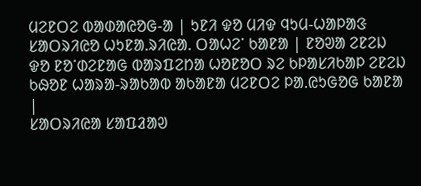ᱢᱮᱱᱛᱮ ᱵᱟᱰᱟᱭᱚᱜ-ᱟ | ᱩᱱᱤ ᱫᱚ ᱢᱤᱫ ᱧᱩᱢ-ᱦᱟᱞᱟᱝ ᱥᱟᱛᱨᱤᱭᱚ ᱦᱩᱱᱟ.ᱨᱤᱭᱟ. ᱛᱟᱦᱮᱸ ᱠᱟᱱᱟ | ᱱᱚᱣᱟ ᱮᱱᱮᱡ ᱫᱚ ᱱᱚᱸᱰᱮᱱᱟᱜ ᱵᱟᱨᱯᱮᱴᱟ ᱦᱚᱱᱚᱛ ᱨᱮ ᱠᱞᱟᱥᱤᱠᱟᱞ ᱮᱱᱮᱡ ᱠᱷᱚᱱ ᱦᱟᱨᱟ-ᱨᱟᱠᱟᱵ ᱟᱠᱟᱱᱟ ᱢᱮᱱᱛᱮ ᱞᱟ.ᱭᱩᱜᱚᱜ ᱠᱟᱱᱟ |
ᱥᱟᱛᱨᱤᱭᱟ ᱥᱟᱯᱲᱟᱣ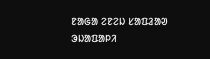ᱱᱟᱜᱟ ᱮᱱᱮᱡ ᱥᱟᱯᱲᱟᱣ
ᱳᱡᱟᱯᱟᱞᱤ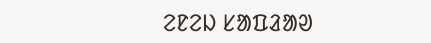ᱮᱱᱮᱡ ᱥᱟᱯᱲᱟᱣ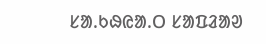ᱥᱟ.ᱠᱷᱭᱟ.ᱛ ᱥᱟᱯᱲᱟᱣ